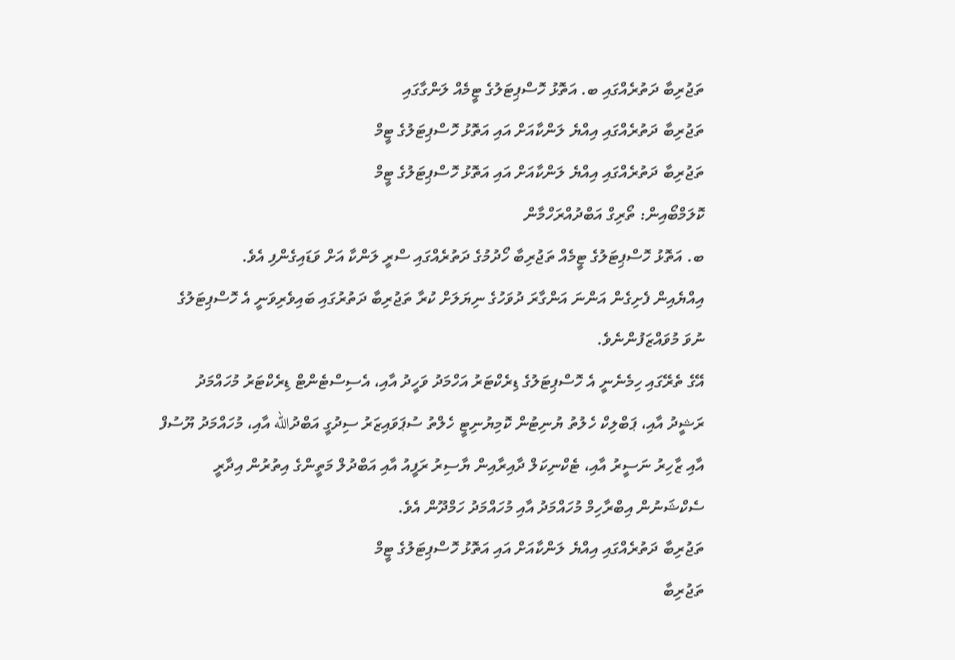ތަޖުރިބާ ދަތުރެއްގައި ބ. އަތޮޅު ހޮސްޕިޓަލުގެ ޓީމެއް ލަންގާގައި
ތަޖުރިބާ ދަތުރެއްގައި އިއްޔެ ލަންކާއަށް އައި އަތޮޅު ހޮސްޕިޓަލުގެ ޓީމް
ތަޖުރިބާ ދަތުރެއްގައި އިއްޔެ ލަންކާއަށް އައި އަތޮޅު ހޮސްޕިޓަލުގެ ޓީމް
ކޮލަމްބޯއިން: ތޯރިގް އަބްދުއްރަހްމާން
ބ. އަތޮޅު ހޮސްޕިޓަލުގެ ޓީމެއް ތަޖުރިބާ ހޯދުމުގެ ދަތުރެއްގައި ސްރީ ލަންކާ އަށް ވަޑައިގެންފި އެވެ.
އިއްޔެއިން ފެށިގެން އަންނަ އަންގާރަ ދުވަހުގެ ނިޔަލަށް ކުރާ ތަޖުރިބާ ދަތުރުގައި ބައިވެރިވަނީ އެ ހޮސްޕިޓަލުގެ ނުވަ މުވައްޒަފުންނެވެ.
އޭގެ ތެރޭގައި ހިމެނެނީ އެ ހޮސްޕިޓަލުގެ ޑިރެކްޓަރު އަހްމަދު ވަހީދު އާއި، އެސިސްޓެންޓް ޑިރެކްޓަރު މުހައްމަދު ރަޝީދު އާއި، ޕަބްލިކް ހެލުތު ޔުނިޓުން ކޮމިޔުނިޓީ ހެލްތު ސުޕަވައިޒަރު ސިދުގީ އަބްދުالله އާއި، މުހައްމަދު ޔޫސުފް އާއި ޒާހިރު ނަސީރު އާއި، ޓެކްނިކަލް ދާއިރާއިން ޔާސިރު ރަފީއު އާއި އަބްދުލް މަތީންގެ އިތުރުން އިދާރީ ސެކްޝަނުން އިބްރާހިމް މުހައްމަދު އާއި މުހައްމަދު ހަމްދޫން އެވެ.
ތަޖުރިބާ ދަތުރެއްގައި އިއްޔެ ލަންކާއަށް އައި އަތޮޅު ހޮސްޕިޓަލުގެ ޓީމް
ތަޖުރިބާ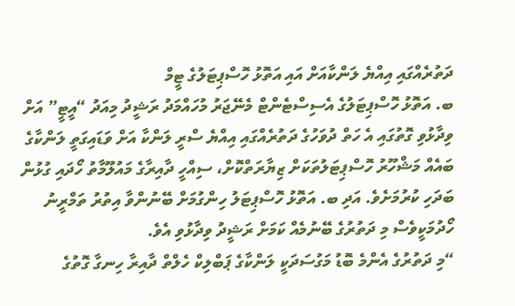ދަތުރެއްގައި އިއްޔެ ލަންކާއަށް އައި އަތޮޅު ހޮސްޕިޓަލުގެ ޓީމް
ބ. އަތޮޅު ހޮސްޕިޓަލުގެ އެސިސްޓެންޓް މެނޭޖަރު މުހައްމަދު ރަޝީދު މިއަދު “އީޓީ” އަށް ވިދާޅުވި ގޮތުގައި އެ ހަތް ދުވަހުގެ ދަތުރެއްގައި އިއްޔެ ސްރީ ލަންކާ އަށް ވަޑައިގަތީ ލަންކާގެ ބައެއް މަޝްހޫރު ހޮސްޕިޓަލުތަކަށް ޒިޔާރަތްކޮށް، ސިއްހީ ދާއިރާގެ މައުލޫމާތު ހޯދައި ގުޅުން ބަދަހި ކުރުމަށެވެ. އަދި ބ. އަތޮޅު ހޮސްޕިޓަލު ހިންގުމަށް ބޭނުންވާ އިތުރު ތަމްރީނު ހޯދުމަކީވެސް މި ދަތުރުގެ ބޭނުމެއް ކަމަށް ރަޝީދު ވިދާޅުވި އެވެ.
“މި ދަތުރުގެ އެންމެ ބޮޑު މަގުސަދަކީ ލަންކާގެ ޕަބްލިކް ހެލްތް ދާއިރާ ހިނގާ ގޮތުގެ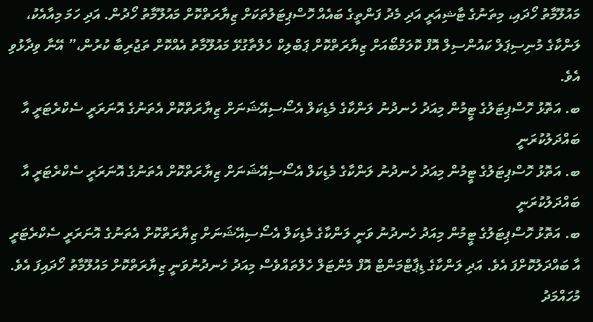މައުލޫމާތު ހޯދައި، މިތަނުގެ ޓާޝިއަރީ އަދި މެދު ފަންތީގެ ބައެއް ހޮސްޕިޓަލުތަކަށް ޒިޔާރަތްކޮށް މައުލޫމާތު ހޯދުން. އަދި ހަމަ މިއާއެކު، ލަންކާގެ މުނިސިޕަލް ކައުންސިލް އޮފް ކޮލަމްބޯއަށް ޒިޔާރަތްކޮށް ޕަބްލިކް ހެލްތާގުޅޭ މައުލޫމާތު އެއްކޮށް ތަޖުރިބާ ކުރުން،” އޭނާ ވިދާޅުވި އެވެ.
ބ. އަތޮޅު ހޮސްޕިޓަލުގެ ޓީމުން މިއަދު ހެނދުނު ލަންކާގެ މެޑިކަލް އެސޯސިއޭޝަނަށް ޒިޔާރަތްކޮށް އެތަނުގެ އޮނަރަރީ ސެކްރެޓަރީ އާ ބައްދަލުކުރަނީ
ބ. އަތޮޅު ހޮސްޕިޓަލުގެ ޓީމުން މިއަދު ހެނދުނު ލަންކާގެ މެޑިކަލް އެސޯސިއޭޝަނަށް ޒިޔާރަތްކޮށް އެތަނުގެ އޮނަރަރީ ސެކްރެޓަރީ އާ ބައްދަލުކުރަނީ
ބ. އަތޮޅު ހޮސްޕިޓަލުގެ ޓީމުން މިއަދު ހެނދުނު ވަނީ ލަންކާގެ މެޑިކަލް އެސޯސިއޭޝަނަށް ޒިޔާރަތްކޮށް އެތަނުގެ އޮނަރަރީ ސެކްރެޓަރީ އާ ބައްދަލުކޮށްފަ އެވެ. އަދި ލަންކާގެ ޑިޕާޓްމަންޓް އޮފް މެންޓަލް ހެލްތައްވެސް މިއަދު ހެނދުނުވަނީ ޒިޔާރަތްކޮށް މައުލޫމާތު ހޯދައިފަ އެވެ.
މުހައްމަދު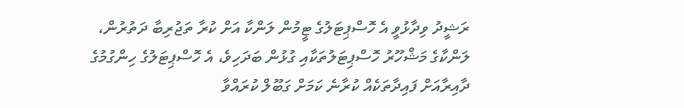ރަޝީދު ވިދާޅުވީ އެ ހޮސްޕިޓަލުގެ ޓީމުން ލަންކާ އަށް ކުރާ ތަޖުރިބާ ދަތުރުން، ލަންކާގެ މަޝްހޫރު ހޮސްޕިޓަލުތަކާއި ގުޅުން ބަދަހިވެ، އެ ހޮސްޕިޓަލުގެ ހިންގުމުގެ ދާއިރާއަށް ފައިދާތަކެއް ކުރާނެ ކަމަށް ގަބޫލް ކުރައްވާ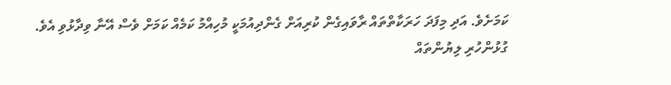ކަމަށެވެ. އަދި މިފަދަ ހަރަކާތްތައް ރާވައިގެން ކުރިއަށް ގެންދިއުމަކީ މުހިއްމު ކަމެއް ކަމަށް ވެސް އޭނާ ވިދާޅުވި އެވެ.
ގުޅުންހުރި ލިޔުންތައް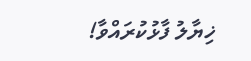ޚިޔާލު ފާޅުކުރައްވާ!